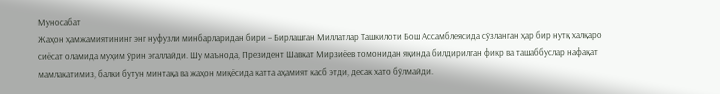Муносабат
Жаҳон ҳамжамиятининг энг нуфузли минбарларидан бири – Бирлашган Миллатлар Ташкилоти Бош Ассамблеясида сўзланган ҳар бир нутқ халқаро сиёсат оламида муҳим ўрин эгаллайди. Шу маънода, Президент Шавкат Мирзиёев томонидан яқинда билдирилган фикр ва ташаббуслар нафақат мамлакатимиз, балки бутун минтақа ва жаҳон миқёсида катта аҳамият касб этди, десак хато бўлмайди.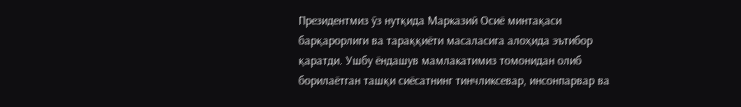Президентмиз ўз нутқида Марказий Осиё минтақаси барқарорлиги ва тараққиёти масаласига алоҳида эътибор қаратди. Ушбу ёндашув мамлакатимиз томонидан олиб борилаётган ташқи сиёсатнинг тинчликсевар, инсонпарвар ва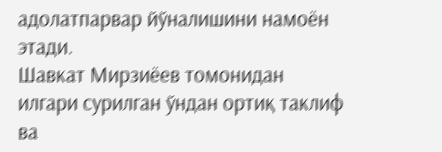адолатпарвар йўналишини намоён этади.
Шавкат Мирзиёев томонидан илгари сурилган ўндан ортиқ таклиф ва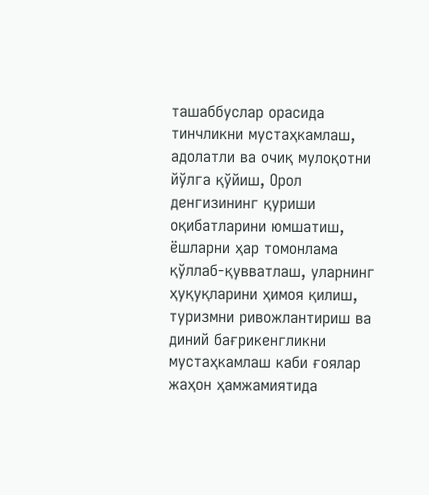ташаббуслар орасида тинчликни мустаҳкамлаш, адолатли ва очиқ мулоқотни йўлга қўйиш, Орол денгизининг қуриши оқибатларини юмшатиш, ёшларни ҳар томонлама қўллаб-қувватлаш, уларнинг ҳуқуқларини ҳимоя қилиш, туризмни ривожлантириш ва диний бағрикенгликни мустаҳкамлаш каби ғоялар жаҳон ҳамжамиятида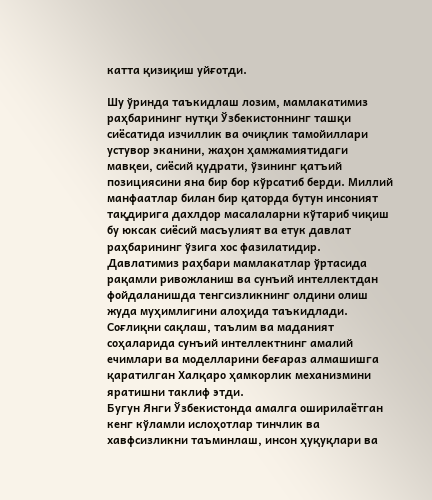катта қизиқиш уйғотди.

Шу ўринда таъкидлаш лозим, мамлакатимиз раҳбарининг нутқи Ўзбекистоннинг ташқи сиёсатида изчиллик ва очиқлик тамойиллари устувор эканини, жаҳон ҳамжамиятидаги мавқеи, сиёсий қудрати, ўзининг қатъий позициясини яна бир бор кўрсатиб берди. Миллий манфаатлар билан бир қаторда бутун инсоният тақдирига дахлдор масалаларни кўтариб чиқиш бу юксак сиёсий масъулият ва етук давлат раҳбарининг ўзига хос фазилатидир.
Давлатимиз раҳбари мамлакатлар ўртасида рақамли ривожланиш ва сунъий интеллектдан фойдаланишда тенгсизликнинг олдини олиш жуда муҳимлигини алоҳида таъкидлади. Соғлиқни сақлаш, таълим ва маданият соҳаларида сунъий интеллектнинг амалий ечимлари ва моделларини беғараз алмашишга қаратилган Халқаро ҳамкорлик механизмини яратишни таклиф этди.
Бугун Янги Ўзбекистонда амалга оширилаётган кенг кўламли ислоҳотлар тинчлик ва хавфсизликни таъминлаш, инсон ҳуқуқлари ва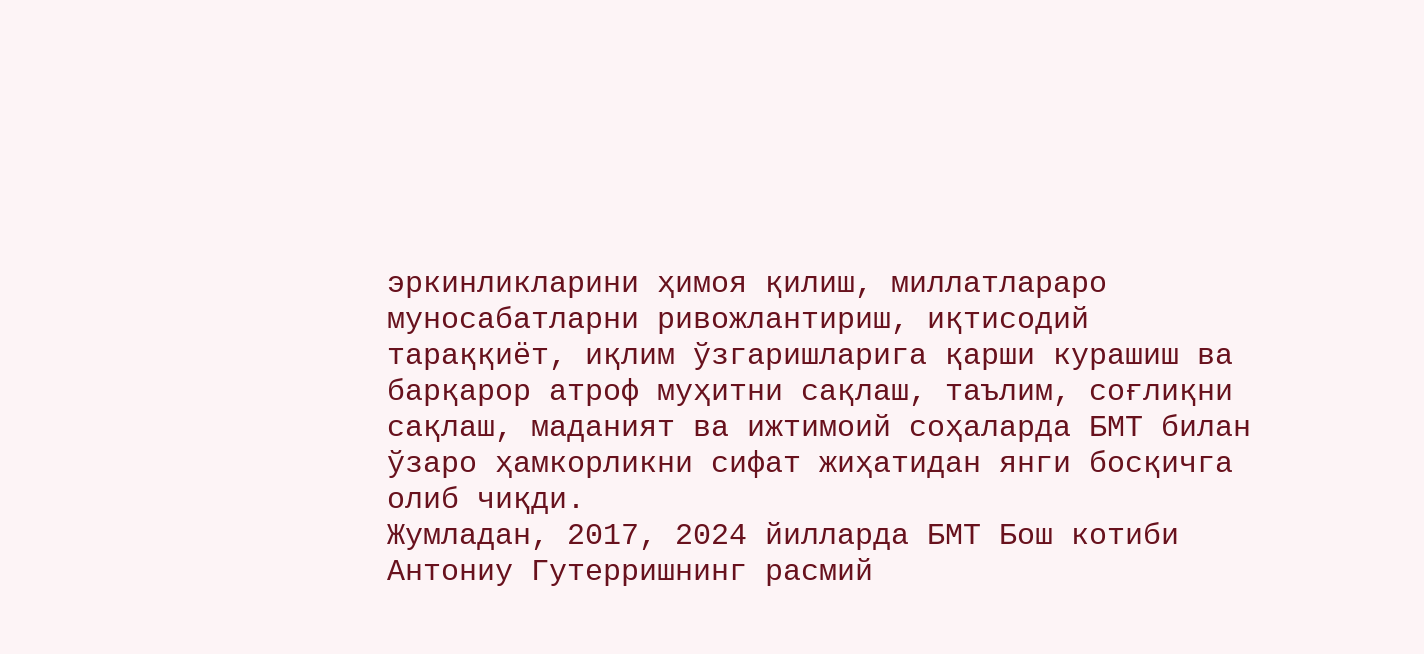эркинликларини ҳимоя қилиш, миллатлараро муносабатларни ривожлантириш, иқтисодий тараққиёт, иқлим ўзгаришларига қарши курашиш ва барқарор атроф муҳитни сақлаш, таълим, соғлиқни сақлаш, маданият ва ижтимоий соҳаларда БМТ билан ўзаро ҳамкорликни сифат жиҳатидан янги босқичга олиб чиқди.
Жумладан, 2017, 2024 йилларда БМТ Бош котиби Антониу Гутерришнинг расмий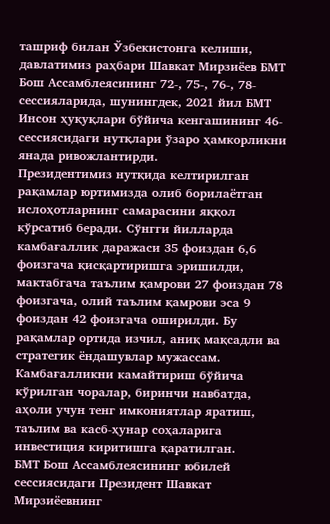ташриф билан Ўзбекистонга келиши, давлатимиз раҳбари Шавкат Мирзиёев БМТ Бош Ассамблеясининг 72-, 75-, 76-, 78-сессияларида, шунингдек, 2021 йил БМТ Инсон ҳуқуқлари бўйича кенгашининг 46-сессиясидаги нутқлари ўзаро ҳамкорликни янада ривожлантирди.
Президентимиз нутқида келтирилган рақамлар юртимизда олиб борилаётган ислоҳотларнинг самарасини яққол кўрсатиб беради. Сўнгги йилларда камбағаллик даражаси 35 фоиздан 6,6 фоизгача қисқартиришга эришилди, мактабгача таълим қамрови 27 фоиздан 78 фоизгача, олий таълим қамрови эса 9 фоиздан 42 фоизгача оширилди. Бу рақамлар ортида изчил, аниқ мақсадли ва стратегик ёндашувлар мужассам. Камбағалликни камайтириш бўйича кўрилган чоралар, биринчи навбатда, аҳоли учун тенг имкониятлар яратиш, таълим ва касб-ҳунар соҳаларига инвестиция киритишга қаратилган.
БМТ Бош Ассамблеясининг юбилей сессиясидаги Президент Шавкат Мирзиёевнинг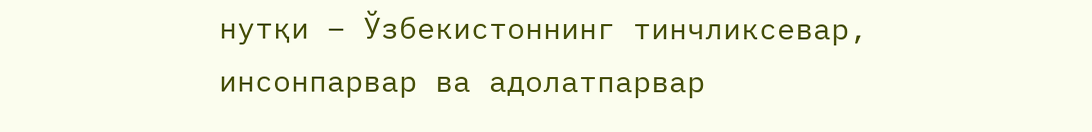нутқи – Ўзбекистоннинг тинчликсевар, инсонпарвар ва адолатпарвар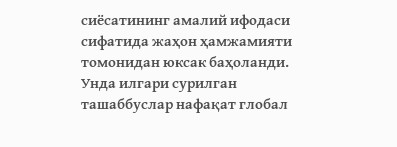сиёсатининг амалий ифодаси сифатида жаҳон ҳамжамияти томонидан юксак баҳоланди. Унда илгари сурилган ташаббуслар нафақат глобал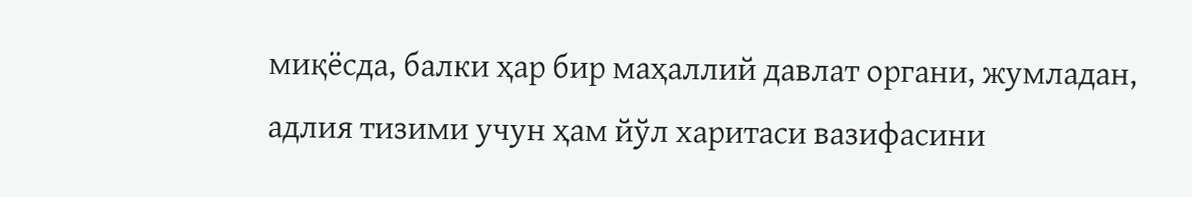миқёсда, балки ҳар бир маҳаллий давлат органи, жумладан, адлия тизими учун ҳам йўл харитаси вазифасини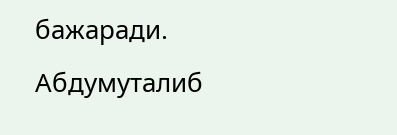бажаради.
Абдумуталиб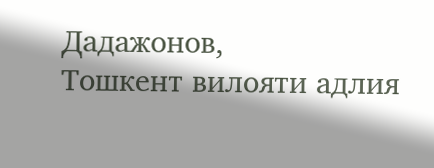Дадажонов,
Тошкент вилояти адлия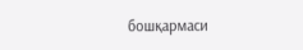бошқармаси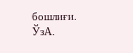бошлиғи.
ЎзА.